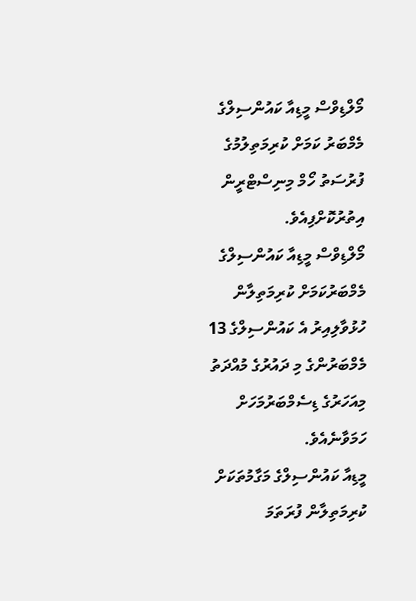މޯލްޑިވްސް މީޑިއާ ކައުންސިލްގެ މެމްބަރު ކަމަށް ކުރިމަތިލުމުގެ ފުރުސަތު ހޯމް މިނިސްޓްރީން އިތުރުކޮށްފިއެވެ.
މޯލްޑިވްސް މީޑިއާ ކައުންސިލްގެ މެމްބަރުކަމަށް ކުރިމަތިލާން ހުޅުވާލިއިރު އެ ކައުންސިލްގެ 13 މެމްބަރުންގެ މި ދައުރުގެ މުއްދަތު މިއަހަރުގެ ޑިސެމްބަރުމަހަށް ހަމަވާނެއެވެ.
މީޑިއާ ކައުންސިލްގެ މަގާމުތަކަށް ކުރިމަތިލާން ފުރަތަމަ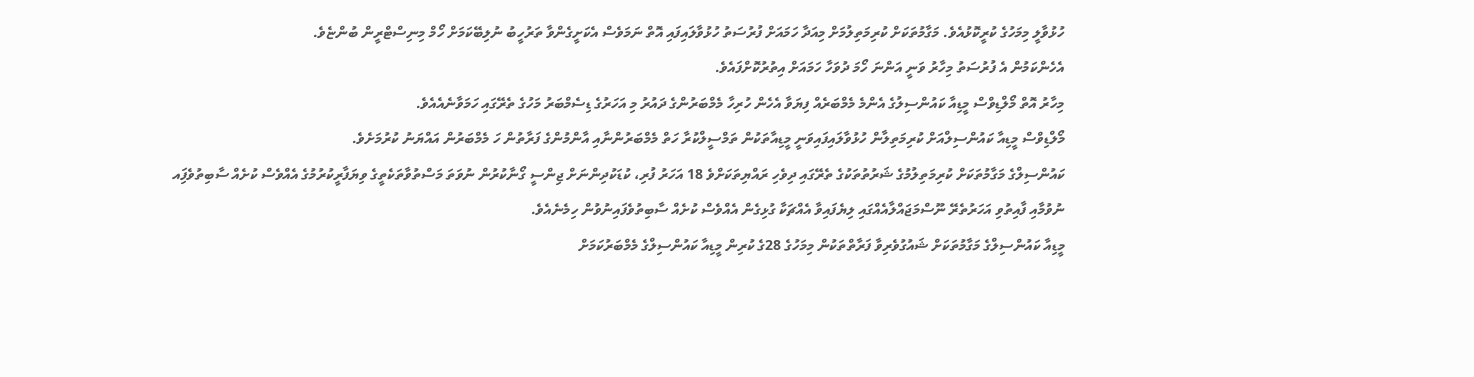ހުޅުވާލީ މިމަހުގެ ކުރީކޮޅުއެވެ. މަގާމުތަކަށް ކުރިމަތިލުމަށް މިއަދާ ހަމައަށް ފުރުސަތު ހުޅުވާލައިފައި އޮތް ނަމަވެސް އެކަށީގެންވާ ތަރުހީބު ނުލިބޭކަމަށް ހޯމް މިނިސްޓްރީން ބުންޏެވެ.
އެހެންކަމުން އެ ފުރުސަތު މިހާރު ވަނީ އަންނަ ހޯމަ ދުވަހާ ހަމައަށް އިތުރުކޮށްފައެވެ.
މިހާރު އޮތް މޯލްޑިވްސް މީޑިއާ ކައުންސިލުގެ އެންމެ މެމްބަރެއް ފިޔަވާ އެހެން ހުރިހާ މެމްބަރުންގެ ދައުރު މި އަހަރުގެ ޑިސެމްބަރު މަހުގެ ތެރޭގައި ހަމަވާނެއެއެވެ.
މޯލްޑިވްސް މީޑިއާ ކައުންސިލްއަށް ކުރިމަތިލާން ހުޅުވާލައިފައިވަނީ މީޑިއާތަކުން ތަމްސީލްކުރާ ހަތް މެމްބަރުންނާއި އާންމުންގެ ފަރާތުން ހަ މެމްބަރުން އައްޔަނު ކުރުމަށެވެ.
ކައުންސިލްގެ މަގާމުތަކަށް ކުރިމަތިލުމުގެ ޝަރުތުތަކުގެ ތެރޭގައި ދިވެހި ރައްޔިތަކަށްވެ 18 އަހަރު ފުރި، ކުޑަކުދިންނަށް ޖިންސީ ގޯނާކުރުން ނުވަތަ މަސްތުވާތަކެތީގެ ވިޔަފާރީކުރުމުގެ އެއްވެސް ކުށެއް ސާބިތުވެފަިއ ނުވުމާއި ފާއިތުވި އަހަރުތެރޭ ނޫސްމަޖައްލާއެއްގައި ލިޔެފައިވާ އެއްޗަކާ ގުޅިގެން އެއްވެސް ކުށެއް ސާބިތުވެފައިނުވުން ހިމެނެއެވެ.
މީޑިއާ ކައުންސިލްގެ މަގާމުތަކަށް ޝައުގުވެރިވާ ފަރާތްތަކުން މިމަހުގެ 28ގެ ކުރިން މީޑިއާ ކައުންސިލްގެ މެމްބަރުކަމަށް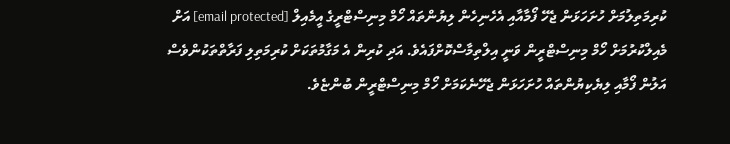ކުރިމަތިލުމަށް ހުށަހަޅަން ޖެހޭ ފޯމާއާއި އެހެނިހެން ލިޔުންތައް ހޯމް މިނިސްޓްރީގެ އީމެއިލް [email protected] އަށް މެއިލްކުރުމަށް ހޯމް މިނިސްޓްރީން ވަނީ އިލްތިމާސްކޮށްފައެވެ. އަދި ކުރިން އެ މަގާމުތަކަށް ކުރިމަތިލި ފަރާތްތަކުންވެސް އަލުން ފޯމާއި ލިޔެކިޔުންތައް ހުށަހަޅަން ޖެހޭނެކަމަށް ހޯމް މިނިސްޓްރީން ބުންޏެވެ.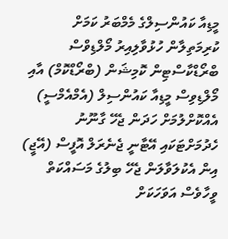މީޑިއާ ކައުންސިލްގެ މެމްބަރު ކަމަށް ކުރިމަތިލާން ހުޅުވާލިއިރު މޯލްޑިވްސް ބްރޯޑްކާސްޓިން ކޮމިޝަން (ބްރޯޑްކޮމް) އާއި މޯލްޑިވިސް މީޑިއާ ކައުންސިލް (އެމްއެމްސީ) އެއްކޮށްލުމަށް ހަދަން ޖެހޭ ގާނޫނު ހެދުމަށްޓަކައި އޭޓާނީ ޖެނެރަލް އޮފީސް (އޭޖީ) އިން އެކުލަވާލަން ޖެހޭ ބިލުގެ މަސައްކަތް ވީހާވެސް އަވަހަކަށް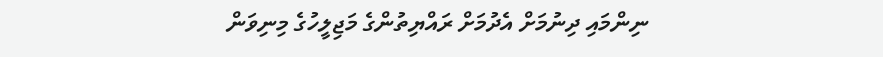ނިންމައި ދިނުމަށް އެދުމަށް ރައްޔިތުންގެ މަޖިލީހުގެ މިނިވަން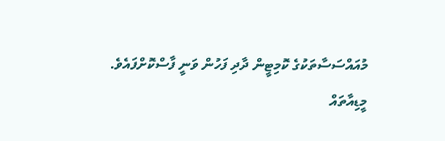މުއައްސަސާތަކުގެ ކޮމިޓީން ދާދި ފަހުން ވަނީ ފާސްކޮށްފައެވެ.
މީޑިއާތައް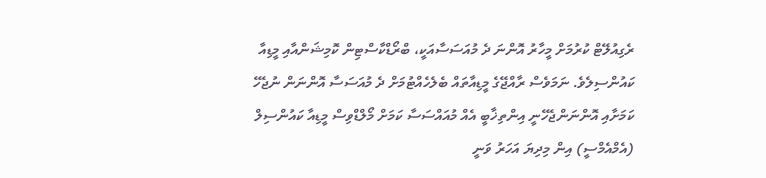ރެގިއުލޭޓް ކުރުމަށް މީހާރު އޮންނަ ދެ މުއަސަސާއަކީ، ބްރޯޑްކާސްޓިން ކޮމިޝަންއާއި މީޑިއާ ކައުންސިލެވެ. ނަމަވެސް ރާއްޖޭގެ މީޑިއާތައް ބެލެހެއްޓުމަށް ދެ މުއަސަސާ އޮންނަން ނުޖެހޭ ކަމަށާއި އޮންނަންޖެހޭނީ އިންތިޚާބީ އެއް މުއައްސަސާ ކަމަށް މޯލްޑްވިސް މީޑިއާ ކައުންސިލް (އެމްއެމްސީ) އިން މިދިޔަ އަހަރު ވަނީ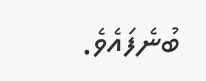ބުނެފައެވެ.